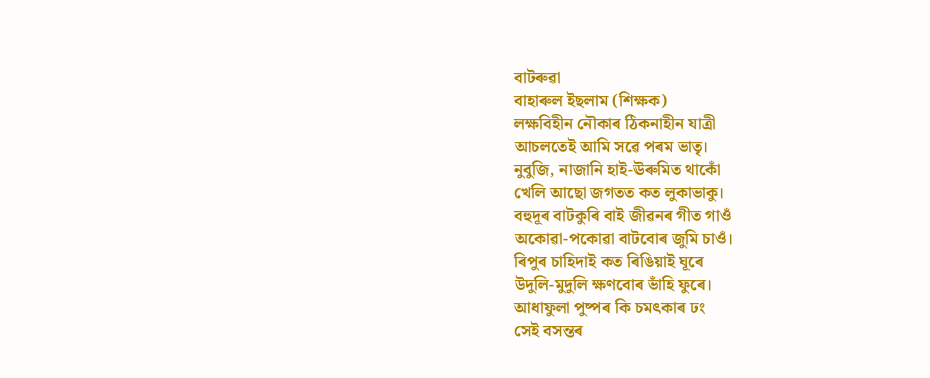বাটৰুৱা
বাহাৰুল ইছলাম (শিক্ষক)
লক্ষবিহীন নৌকাৰ ঠিকনাহীন যাত্রী
আচলতেই আমি সৱে পৰম ভাতৃ।
নুবুজি, নাজানি হাই-ঊৰুমিত থাকোঁ
খেলি আছো জগতত কত লুকাভাকু।
বহুদূৰ বাটকুৰি বাই জীৱনৰ গীত গাওঁ
অকোৱা-পকোৱা বাটবোৰ জুমি চাওঁ।
ৰিপুৰ চাহিদাই কত ৰিঙিয়াই ঘূৰে
উদুলি-মুদুলি ক্ষণবোৰ ভাঁহি ফুৰে।
আধাফুলা পুষ্পৰ কি চমৎকাৰ ঢং
সেই বসন্তৰ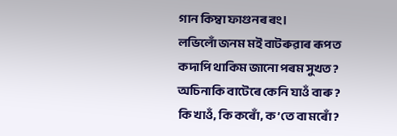গান কিম্বা ফাগুনৰ ৰং।
লভিলোঁ জনম মই বাটৰুৱাৰ ৰূপত
কদাপি থাকিম জানো পৰম সুখত?
অচিনাকি বাটেৰে কেনি যাওঁ বাৰু ?
কি খাওঁ, কি কৰোঁ, ক’তে বা মৰোঁ?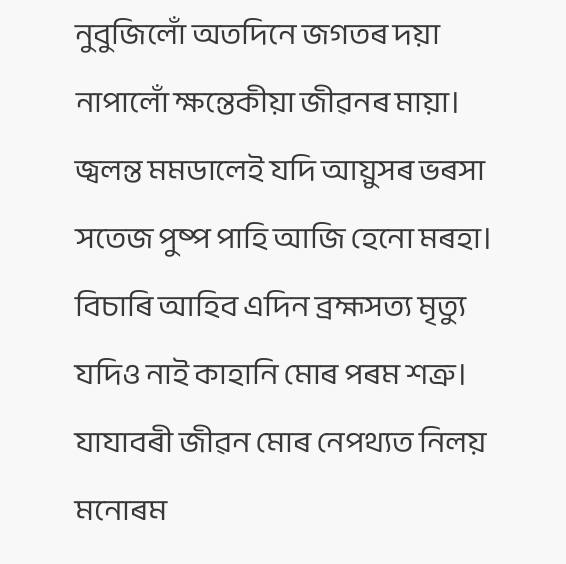নুবুজিলোঁ অতদিনে জগতৰ দয়া
নাপালোঁ ক্ষন্তেকীয়া জীৱনৰ মায়া।
জ্বলন্ত মমডালেই যদি আয়ুসৰ ভৰসা
সতেজ পুষ্প পাহি আজি হেনো মৰহা।
বিচাৰি আহিব এদিন ব্ৰহ্মসত্য মৃত্যু
যদিও নাই কাহানি মোৰ পৰম শত্রু।
যাযাবৰী জীৱন মোৰ নেপথ্যত নিলয়
মনোৰম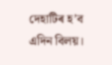দেহাটিৰ হ’ব এদিন বিলয়।